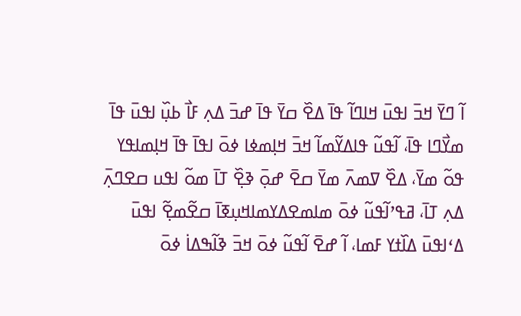ߊ߬ ߣߌ߫ ߞߏ߫ ߊߟߎ߫ ߞߊߣߊ߬ ߟߊ߫ ߡߐ߰ ߛߌ߫ ߟߊ߫ ߝߏ߫ ߡߍ߲ ߓߊ߯ ߕߎ߲߰ ߊߟߎ߫ ߟߊ߫ ߘߌ߯ߣߊ ߟߊ߫، ߊ߬ߟߎ߬ ߟߊߡߌ߬ߘߊ߬ ߞߏ߫ ߞߊ߲ߘߦߊ ߦߋ߫ ߊߟߊ߫ ߟߊ߫ ߞߊ߲ߘߊߟߌ ߟߋ߬ ߘߌ߫، ߡߐ߰ ߜߘߍ߫ ߘߌ߫ ߛߐ߫ ߝߋ߲߫ ߢߐ߲߰ ߠߊ߫ ߘߋ߬ ߊߟߎ ߛߐߣߍ߲߫ ߡߍ߲ ߠߊ߫، ߥߟߴߊ߬ߟߎ߬ ߦߋ߫ ߘߊߘߐߡߌߘߊߞߎ߲ߧߊ߫ ߛߐ߬ߘߐ߲߬ ߊߟߎ߫ ߡߵߊߟߎ߫ ߡߊ߰ߙߌ ߓߘߊ، ߊ߬ ߝߐ߫ ߊ߬ߟߎ߬ ߦߋ߫ ߞߏ߫ ߢߊ߬ߒߡߊ߭ ߦߋ߫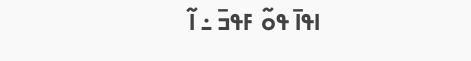ߊߟߊ߫ ߟߋ߬ ߓߟߏ߫ ߸ ߊ߬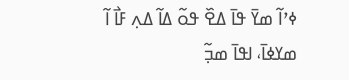ߦߴߊ߬ ߘߌ߫ ߟߊ߫ ߡߐ߰ ߟߋ߬ ߡߊ߬ ߡߍ߲ ߓߊ߯ ߊ߬ ߘߌߦߊ߫، ߊߟߊ߫ ߘߏ߲߬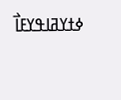ߦߙߌߥߊߟߌߓߊ߯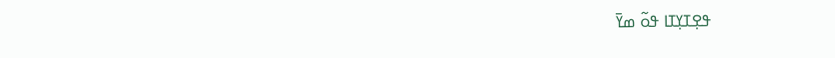ߟߐ߲ߠߌ߲ߠߊ ߟߋ߬ ߘߌ߫